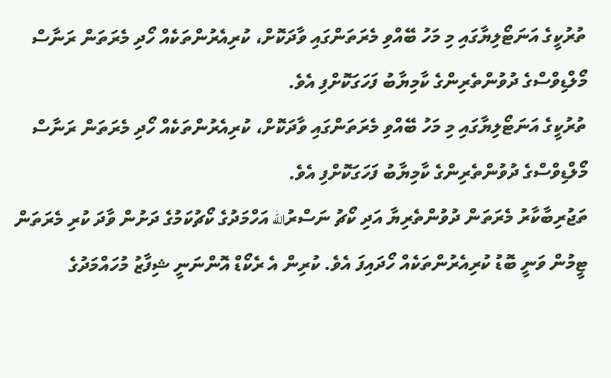ތުރުކީގެ އަނަޓޯލިޔާގައި މި މަހު ބޭއްވި މެރަތަންގައި ވާދަކޮށް، ކުރިއެރުންތަކެއް ހޯދި މެރަތަން ރަނާސް މޯލްޑިވްސްގެ ދުވުންތެރިންގެ ކާމިޔާބު ފަހަގަކޮށްފި އެވެ.
ތުރުކީގެ އަނަޓޯލިޔާގައި މި މަހު ބޭއްވި މެރަތަންގައި ވާދަކޮށް، ކުރިއެރުންތަކެއް ހޯދި މެރަތަން ރަނާސް މޯލްޑިވްސްގެ ދުވުންތެރިންގެ ކާމިޔާބު ފަހަގަކޮށްފި އެވެ.
ތަޖުރިބާކާރު މެރަތަން ދުވުންތެރިޔާ އަދި ކޯޗު ނަސްރުالله އަހްމަދުގެ ކޯޗުކަމުގެ ދަށުން ވާދަ ކުރި މެރަތަން ޓީމުން ވަނީ ބޮޑު ކުރިއެރުންތަކެއް ހޯދައިފަ އެވެ. ކުރިން އެ ރެކޯޑް އޮންނަނީ ޝިފާޒު މުހައްމަދުގެ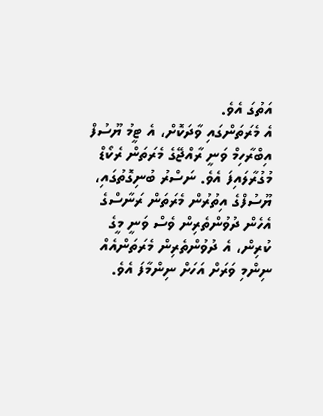އަތުގަ އެވެ.
އެ މެރަތަންގައި ވާދަކޮށް، އެ ޓީމު ޔޫސުފް އިބްރާހިމް ވަނީ ރާއްޖޭގެ މެރަތަން ރެކޯޑް މުގުރާލައިފަ އެވެ. ނަސްރު ބުނިގޮތުގައި، ޔޫސުފްގެ އިތުރުން މެރަތަން ރަނާސްގެ އެހެން ދުވުންތެރިން ވެސް ވަނީ މީގެ ކުރިން، އެ ދުވުންތެރިން މެރަތަންއެއް ނިންމި ވަރަށް އަހަށް ނިންމާފަ އެވެ.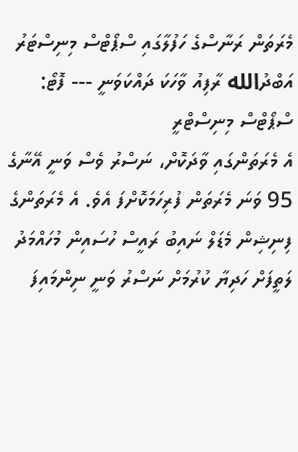މެރަތަން ރަނާސްގެ ހަފުލާގައި ސްޕޯޓްސް މިނިސްޓަރު އަބްދުالله ރާފިއު ވާހަކަ ދައްކަވަނީ --- ފޮޓޯ: ސްޕޯޓްސް މިނިސްޓްރީ
އެ މެރަތަންގައި ވާދަކޮށް، ނަސްރު ވެސް ވަނީ އޭނާގެ 95 ވަނަ މެރަތަން ފުރިހަމަކޮށްފަ އެވެ. އެ މެރަތަންގެ ފިނިޝިން މެޑަލް ނައިބު ރައީސް ހުސައިން މުހައްމަދު ލަތީފަށް ހަދިޔާ ކުރުމަށް ނަސްރު ވަނީ ނިންމައިފަ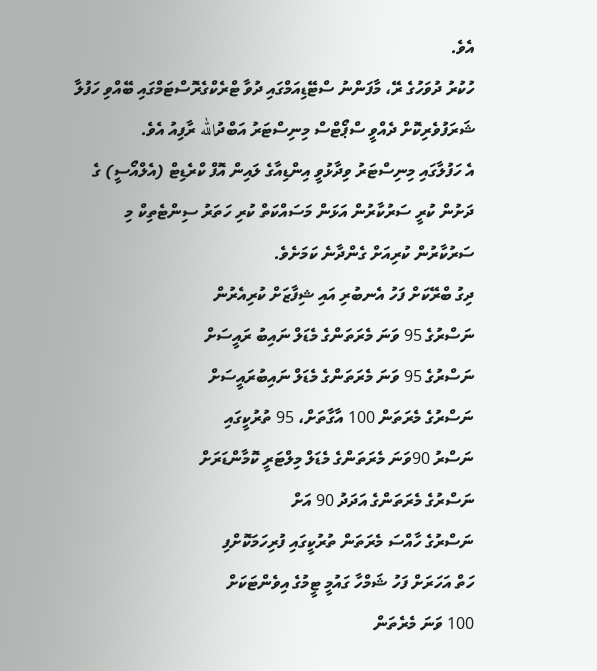އެވެ.
ހުކުރު ދުވަހުގެ ރޭ، މާފަންނު ސްޓޭޑިއަމްގައި ދުވާ ޓްރެކްގެރޮސްޓަމްގައި ބޭއްވި ހަފުލާ ޝަރަފުވެރިކޮށް ދެއްވީ ސްޕޯޓްސް މިނިސްޓަރު އަބްދުالله ރާފިއު އެވެ.
އެ ހަފުލާގައި މިނިސްޓަރު ވިދާޅުވީ އިންޑިއާގެ ލައިން އޮފް ކްރެޑިޓް (އެލްއޯސީ) ގެ ދަށުން ކުރީ ސަރުކާރުން އަޅަން މަސައްކަތް ކުރި ހަތަރު ސިންޓެތިކް މި ސަރުކާރުން ކުރިއަށް ގެންދާނެ ކަމަށެވެ.
ދިގު ބްރޭކަށް ފަހު އެނބުރި އައި ޝިފާޒަށް ކުރިއެރުން
ނަސްރުގެ 95 ވަނަ މެރަތަންގެ މެޑަލް ނައިބު ރައީސަށް
ނަސްރުގެ 95 ވަނަ މެރަތަންގެ މެޑަލް ނައިބުރައީސަށް
ނަސްރުގެ މެރަތަން 100 އާގާތަށް، 95 ތުރުކީގައި
ނަސްރު 90ވަނަ މެރަތަންގެ މެޑަލް މިލްޓަރީ ކޮމާންޑަރަށް
ނަސްރުގެ މެރަތަންގެ އަދަދު 90 އަށް
ނަސްރުގެ ހާއްސަ މެރަތަން ތުރުކީގައި ފުރިހަމަކޮށްފި
ހަތް އަހަރަށް ފަހު ޝަމްހާ ގައުމީ ޓީމުގެ އިވެންޓަކަށް
100 ވަނަ މެރެތަން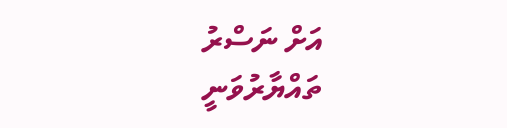އަށް ނަސްރު ތައްޔާރުވަނީ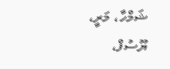ޝަމްހާ، މަރީ، ޔޫސުފް،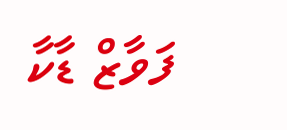ފަވާޒް ޑާކާ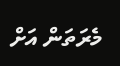މެރަތަން އަށް